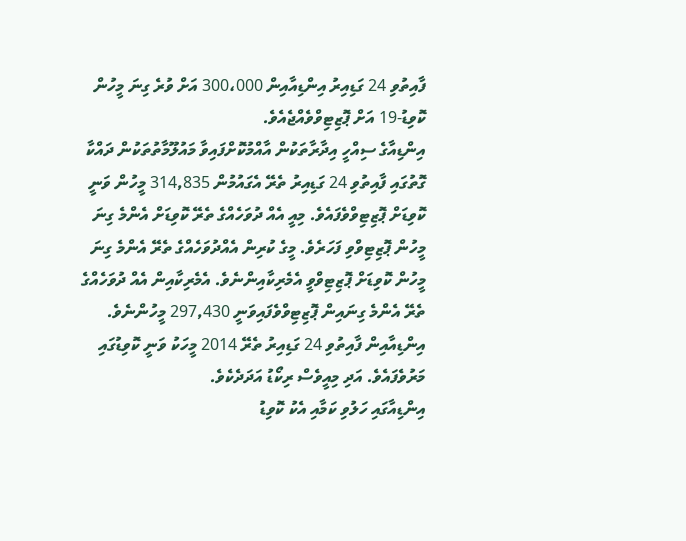ފާއިތުވި 24 ގަޑިއިރު އިންޑިއާއިން 300،000 އަށް ވުރެ ގިނަ މީހުން ކޮވިޑު-19 އަށް ޕޮޒިޓިވްވެއްޖެއެވެ.
އިންޑިއާގެ ސިއްހީ އިދާރާތަކުން އާއްމުކޮށްފައިވާ މައުލޫމާތުތަކުން ދައްކާ ގޮތުގައި ފާއިތުވި 24 ގަޑިއިރު ތެރޭ އެގައުމުން 314,835 މީހުން ވަނީ ކޮވިޑަށް ޕޮޒިޓިވްވެފައެވެ. މިއީ އެއް ދުވަހެއްގެ ތެރޭ ކޮވިޑަށް އެންމެ ގިނަ މީހުން ޕޮޒިޓިވްވި ފަހަރެވެ. މީގެ ކުރިން އެއްދުވަހެއްގެ ތެރޭ އެންމެ ގިނަ މީހުން ކޮވިޑަށް ޕޮޒިޓިވްވީ އެމެރިކާއިންނެވެ. އެމެރިކާއިން އެއް ދުވަހެއްގެ ތެރޭ އެންމެ ގިނައިން ޕޮޒިޓިވްވެފައިވަނީ 297,430 މީހުންނެވެ.
އިންޑިއާއިން ފާއިތުވި 24 ގަޑިއިރު ތެރޭ 2014 މީހަކު ވަނީ ކޮވިޑުގައި މަރުވެފައެވެ. އަދި މިއީވެސް ރިކޯޑު އަދަދެކެވެ.
އިންޑިއާގައި ހަލުވި ކަމާއި އެކު ކޮވިޑު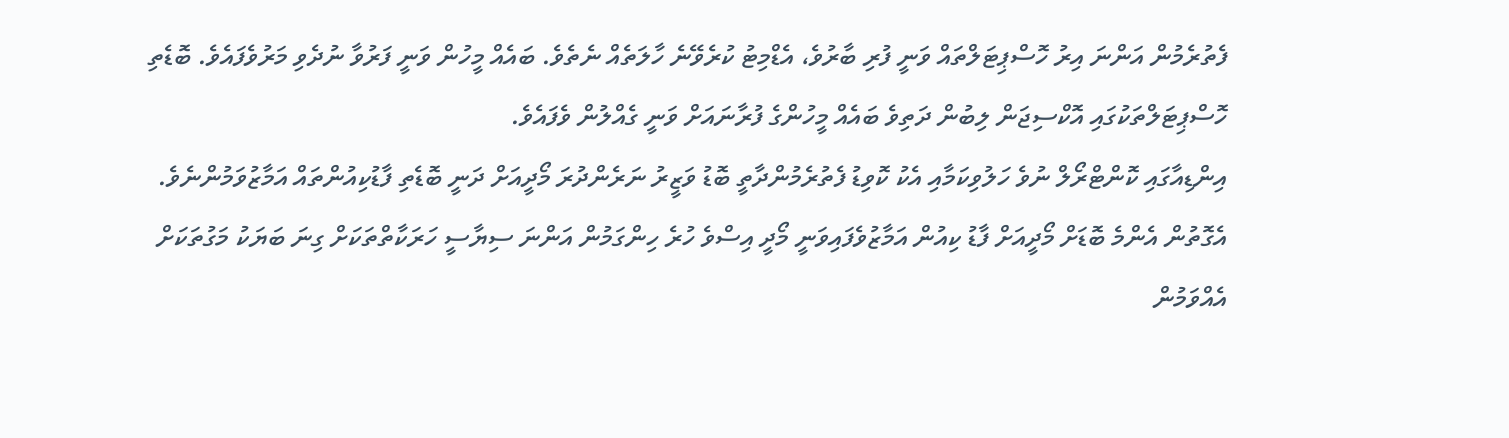ފެތުރެމުން އަންނަ އިރު ހޮސްޕިޓަލްތައް ވަނީ ފުރި ބާރުވެ، އެޑްމިޓު ކުރެވޭނެ ހާލަތެއް ނެތެވެ. ބައެއް މީހުން ވަނީ ފަރުވާ ނުދެވި މަރުވެފައެވެ. ބޮޑެތި ހޮސްޕިޓަލްތަކުގައި އޮކްސިޖަން ލިބުން ދަތިވެ ބައެއް މީހުންގެ ފުރާނައަށް ވަނީ ގެއްލުން ވެފައެވެ.
އިންޑިއާގައި ކޮންޓްރޯލް ނުވެ ހަލުވިކަމާއި އެކު ކޮވިޑު ފެތުރެމުންދާތީ ބޮޑު ވަޒީރު ނަރެންދުރަ މޯދީއަށް ދަނީ ބޮޑެތި ފާޑުކިއުންތައް އަމާޒުވަމުންނެވެ. އެގޮތުން އެންމެ ބޮޑަށް މޯދީއަށް ފާޑު ކިއުން އަމާޒުވެފައިވަނީ މޯދީ އިސްވެ ހުރެ ހިންގަމުން އަންނަ ސިޔާސީ ހަރަކާތްތަކަށް ގިނަ ބަޔަކު މަގުތަކަށް އެއްވަމުން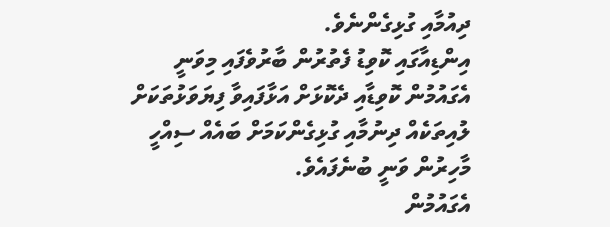ދިއުމާއި ގުޅިގެންނެވެ.
އިންޑިއާގައި ކޮވިޑު ފެތުރުން ބާރުވެފައި މިވަނީ އެގައުމުން ކޮވިޑާއި ދެކޮޅަށް އަޅާފައިވާ ފިޔަވަޅުތަކަށް ލުއިތަކެއް ދިނުމާއި ގުޅިގެންކަމަށް ބައެއް ސިއްހީ މާހިރުން ވަނީ ބުނެފައެވެ.
އެގައުމުން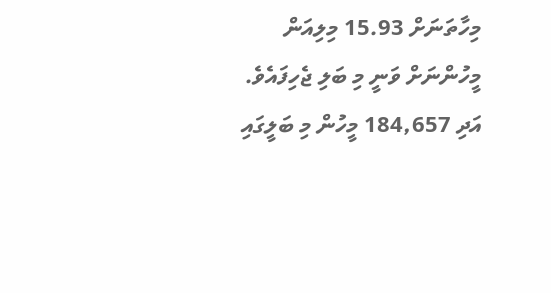މިހާތަނަށް 15.93 މިލިއަން މީހުންނަށް ވަނީ މި ބަލި ޖެހިފައެވެ. އަދި 184,657 މީހުން މި ބަލީގައި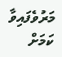މަރުވެފައިވާ ކަމަށް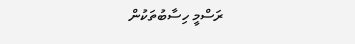ރަސްމީ ހިސާބުތަކުން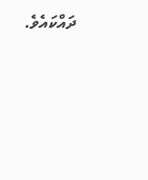ދައްކައެވެ.